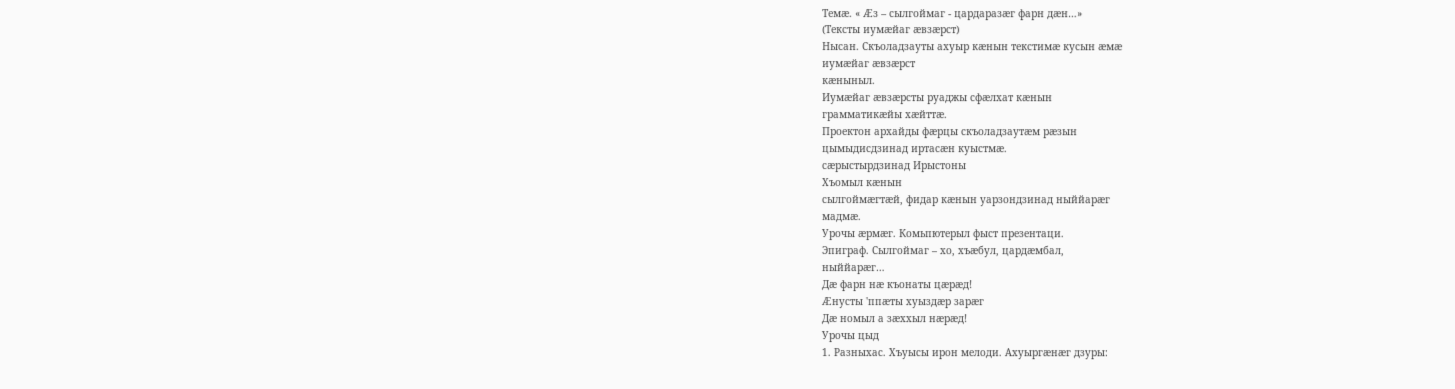Темæ. « Æз – сылгоймаг - цардаразæг фарн дæн…»
(Тексты иумæйаг æвзæрст)
Нысан. Скъоладзауты ахуыр кæнын текстимæ кусын æмæ
иумæйаг æвзæрст
кæныныл.
Иумæйаг æвзæрсты руаджы сфæлхат кæнын
грамматикæйы хæйттæ.
Проектон архайды фæрцы скъоладзаутæм рæзын
цымыдисдзинад иртасæн куыстмæ.
сæрыстырдзинад Ирыстоны
Хъомыл кæнын
сылгоймæгтæй, фидар кæнын уарзондзинад ныййарæг
мадмæ.
Урочы æрмæг. Комьпютерыл фыст презентаци.
Эпиграф. Сылгоймаг – хо, хъæбул, цардæмбал,
ныййарæг…
Дæ фарн нæ къонаты цæрæд!
Æнусты 'ппæты хуыздæр зарæг
Дæ номыл а зæххыл нæрæд!
Урочы цыд
1. Разныхас. Хъуысы ирон мелоди. Ахуыргæнæг дзуры: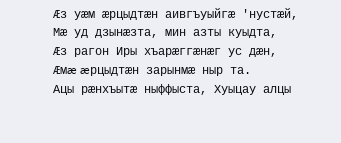Æз уæм æрцыдтæн аивгъуыйгæ 'нустæй,
Мæ уд дзынæзта, мин азты куыдта,
Æз рагон Иры хъарæггæнæг ус дæн,
Æмæ æрцыдтæн зарынмæ ныр та.
Ацы рæнхъытæ ныффыста, Хуыцау алцы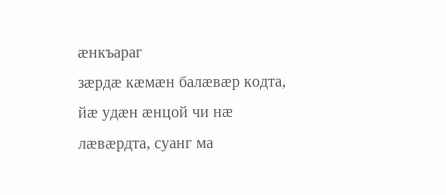æнкъараг
зæрдæ кæмæн балæвæр кодта, йæ удæн æнцой чи нæ
лæвæрдта, суанг ма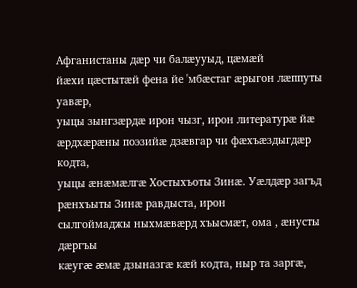Афганистаны дæр чи балæууыд, цæмæй
йæхи цæстытæй фена йе 'мбæстаг æрыгон лæппуты уавæр,
уыцы зынгзæрдæ ирон чызг, ирон литературæ йæ
æрдхæрæны поэзийæ дзæвгар чи фæхъæздыгдæр кодта,
уыцы æнæмæлгæ Хостыхъоты Зинæ. Уæлдæр загъд рæнхъыты Зинæ равдыста, ирон
сылгоймаджы ныхмæвæрд хъысмæт, ома , æнусты дæргъы
кæугæ æмæ дзыназгæ кæй кодта, ныр та заргæ,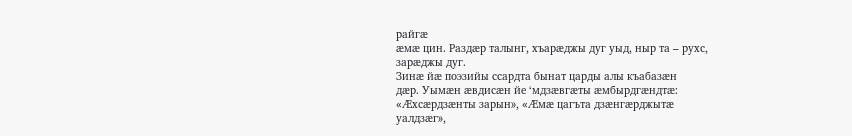райгæ
æмæ цин. Раздæр талынг, хъарæджы дуг уыд, ныр та – рухс,
зарæджы дуг.
Зинæ йæ поэзийы ссардта бынат царды алы къабазæн
дæр. Уымæн æвдисæн йе ‘мдзæвгæты æмбырдгæндтæ:
«Æхсæрдзæнты зарын», «Æмæ цагъта дзæнгæрджытæ
уалдзæг»,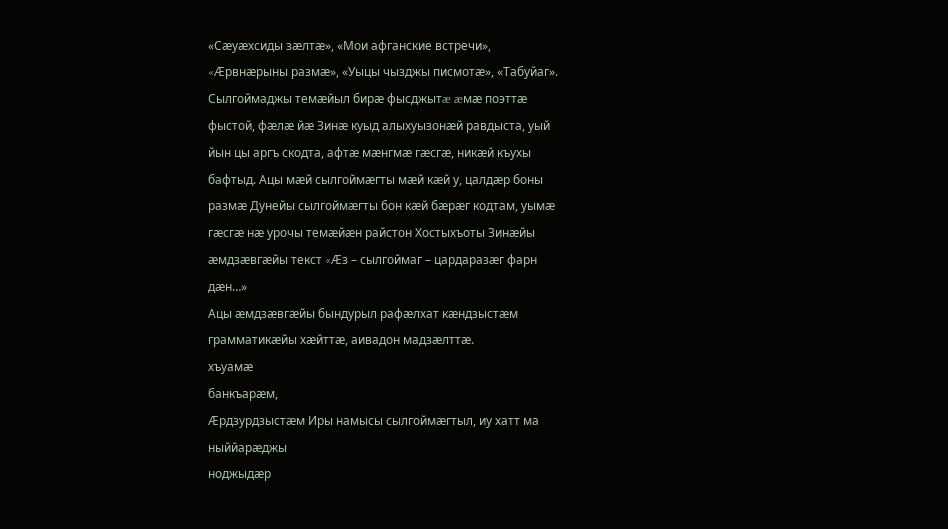«Сæуæхсиды зæлтæ», «Мои афганские встречи»,
«Æрвнæрыны размæ», «Уыцы чызджы писмотæ», «Табуйаг».
Сылгоймаджы темæйыл бирæ фысджытæ æмæ поэттæ
фыстой, фæлæ йæ Зинæ куыд алыхуызонæй равдыста, уый
йын цы аргъ скодта, афтæ мæнгмæ гæсгæ, никæй къухы
бафтыд. Ацы мæй сылгоймæгты мæй кæй у, цалдæр боны
размæ Дунейы сылгоймæгты бон кæй бæрæг кодтам, уымæ
гæсгæ нæ урочы темæйæн райстон Хостыхъоты Зинæйы
æмдзæвгæйы текст «Æз – сылгоймаг – цардаразæг фарн
дæн…»
Ацы æмдзæвгæйы бындурыл рафæлхат кæндзыстæм
грамматикæйы хæйттæ, аивадон мадзæлттæ.
хъуамæ
банкъарæм,
Æрдзурдзыстæм Иры намысы сылгоймæгтыл, иу хатт ма
ныййарæджы
ноджыдæр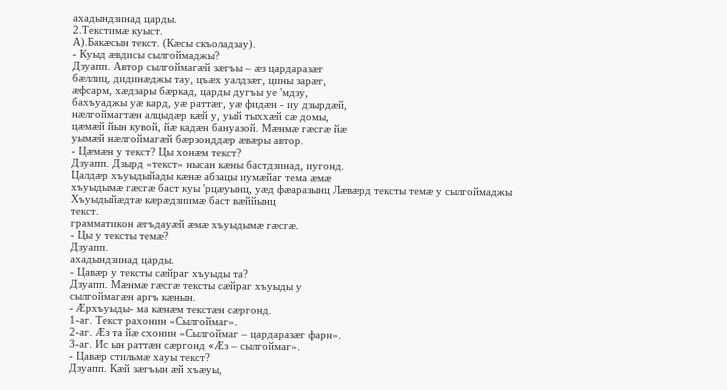ахадындзинад царды.
2.Текстимæ куыст.
А).Бакæсын текст. (Кæсы скъоладзау).
- Куыд æвдисы сылгоймаджы?
Дзуапп. Автор сылгоймагæй зæгъы – æз цардаразæг
бæллиц, дидинæджы тау, цъæх уалдзæг, цины зарæг,
æфсарм, хæдзары бæркад, царды дугъы уе 'мдзу,
бахъуаджы уæ кард, уæ раттæг, уæ фидæн - иу дзырдæй,
нæлгоймагтæн алцыдæр кæй у, уый тыххæй сæ домы,
цæмæй йын кувой, йæ кадæн бануазой. Мæнмæ гæсгæ йæ
уымæй нæлгоймагæй бæрзонддæр æвæры автор.
- Цæмæн у текст? Цы хонæм текст?
Дзуапп. Дзырд «текст» нысан кæны бастдзинад, иугонд.
Цалдæр хъуыдыйады кæнæ абзацы иумæйаг тема æмæ
хъуыдымæ гæсгæ баст куы 'рцæуынц, уæд фæаразынц Лæвæрд тексты темæ у сылгоймаджы
Хъуыдыйæдтæ кæрæдзиимæ баст вæййынц
текст.
грамматикон æгъдауæй æмæ хъуыдымæ гæсгæ.
- Цы у тексты темæ?
Дзуапп.
ахадындзинад царды.
- Цавæр у тексты сæйраг хъуыды та?
Дзуапп. Мæнмæ гæсгæ тексты сæйраг хъуыды у
сылгоймагæн аргъ кæнын.
- Æрхъуыды- ма кæнæм текстæн сæргонд.
1-аг. Текст рахонин «Сылгоймаг».
2-аг. Æз та йæ схонин «Сылгоймаг – цардаразæг фарн».
3-аг. Ис ын раттæн сæргонд «Æз – сылгоймаг».
- Цавæр стильмæ хауы текст?
Дзуапп. Кæй зæгъын æй хъæуы,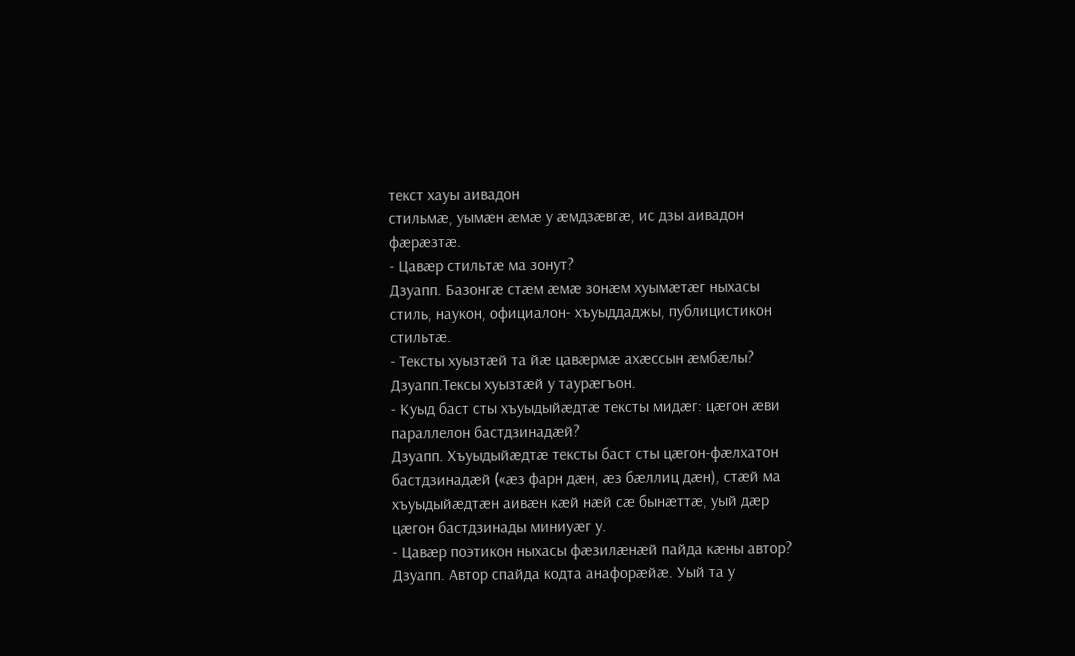текст хауы аивадон
стильмæ, уымæн æмæ у æмдзæвгæ, ис дзы аивадон
фæрæзтæ.
- Цавæр стильтæ ма зонут?
Дзуапп. Базонгæ стæм æмæ зонæм хуымæтæг ныхасы
стиль, наукон, официалон- хъуыддаджы, публицистикон
стильтæ.
- Тексты хуызтæй та йæ цавæрмæ ахæссын æмбæлы?
Дзуапп.Тексы хуызтæй у таурæгъон.
- Куыд баст сты хъуыдыйæдтæ тексты мидæг: цæгон æви
параллелон бастдзинадæй?
Дзуапп. Хъуыдыйæдтæ тексты баст сты цæгон-фæлхатон
бастдзинадæй («æз фарн дæн, æз бæллиц дæн), стæй ма
хъуыдыйæдтæн аивæн кæй нæй сæ бынæттæ, уый дæр
цæгон бастдзинады миниуæг у.
- Цавæр поэтикон ныхасы фæзилæнæй пайда кæны автор?
Дзуапп. Автор спайда кодта анафорæйæ. Уый та у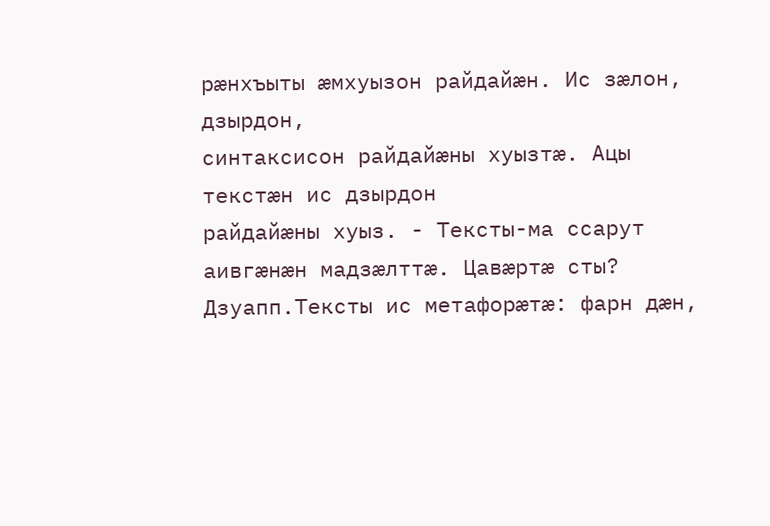рæнхъыты æмхуызон райдайæн. Ис зæлон, дзырдон,
синтаксисон райдайæны хуызтæ. Ацы текстæн ис дзырдон
райдайæны хуыз. - Тексты-ма ссарут аивгæнæн мадзæлттæ. Цавæртæ сты?
Дзуапп.Тексты ис метафорæтæ: фарн дæн,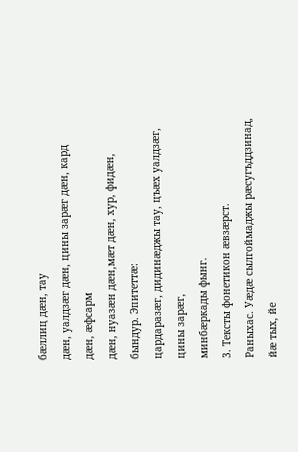бæллиц дæн, тау
дæн, уалдзæг дæн, цины зарæг дæн, кард дæн, æфсарм
дæн, нуазæн дæн,мæт дæн, хур, фидæн, бындур. Эпитеттæ:
цардаразæг, дидинæджы тау, цъæх уалдзæг, цины зарæг,
минбæркады фынг.
3. Тексты фонетикон æвзæрст.
Раныхас. Уæдæ сылгоймаджы рæсугъддзинад, йæ тых, йе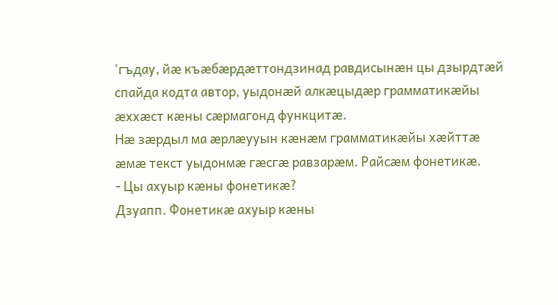'гъдау, йæ къæбæрдæттондзинад равдисынæн цы дзырдтæй
спайда кодта автор, уыдонæй алкæцыдæр грамматикæйы
æххæст кæны сæрмагонд функцитæ.
Нæ зæрдыл ма æрлæууын кæнæм грамматикæйы хæйттæ
æмæ текст уыдонмæ гæсгæ равзарæм. Райсæм фонетикæ.
- Цы ахуыр кæны фонетикæ?
Дзуапп. Фонетикæ ахуыр кæны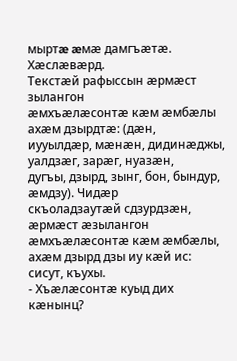мыртæ æмæ дамгъæтæ.
Хæслæвæрд.
Текстæй рафыссын æрмæст зылангон
æмхъæлæсонтæ кæм æмбæлы ахæм дзырдтæ: (дæн,
иууылдæр, мæнæн, дидинæджы, уалдзæг, зарæг, нуазæн,
дугъы, дзырд, зынг, бон, бындур, æмдзу). Чидæр
скъоладзаутæй сдзурдзæн,
æрмæст æзылангон
æмхъæлæсонтæ кæм æмбæлы, ахæм дзырд дзы иу кæй ис:
сисут, къухы.
- Хъæлæсонтæ куыд дих кæнынц?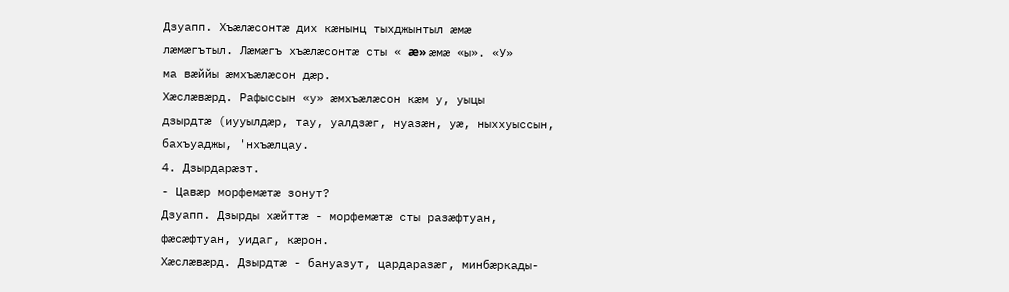Дзуапп. Хъæлæсонтæ дих кæнынц тыхджынтыл æмæ
лæмæгътыл. Лæмæгъ хъæлæсонтæ сты « æ» æмæ «ы». «У»
ма вæййы æмхъæлæсон дæр.
Хæслæвæрд. Рафыссын «у» æмхъæлæсон кæм у, уыцы
дзырдтæ (иууылдæр, тау, уалдзæг, нуазæн, уæ, ныххуыссын,
бахъуаджы, 'нхъæлцау.
4. Дзырдарæзт.
- Цавæр морфемæтæ зонут?
Дзуапп. Дзырды хæйттæ - морфемæтæ сты разæфтуан,
фæсæфтуан, уидаг, кæрон.
Хæслæвæрд. Дзырдтæ - бануазут, цардаразæг, минбæркады-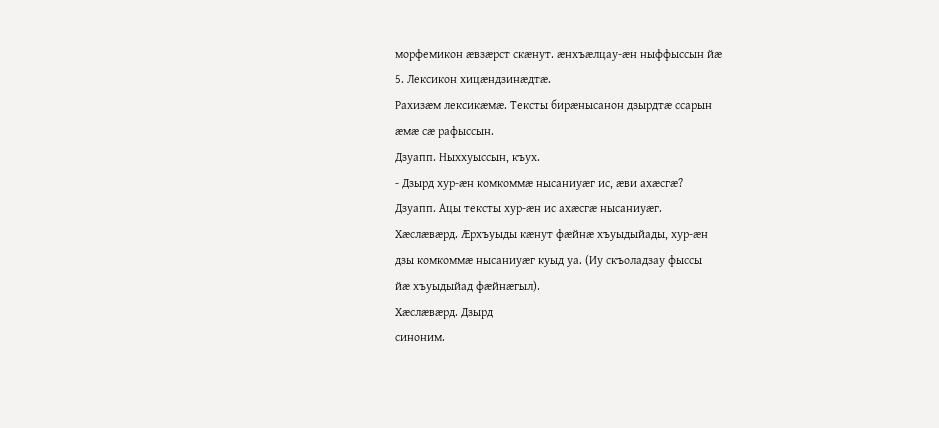морфемикон æвзæрст скæнут. æнхъæлцау-æн ныффыссын йæ
5. Лексикон хицæндзинæдтæ.
Рахизæм лексикæмæ. Тексты бирæнысанон дзырдтæ ссарын
æмæ сæ рафыссын.
Дзуапп. Ныххуыссын, къух.
- Дзырд хур-æн комкоммæ нысаниуæг ис, æви ахæсгæ?
Дзуапп. Ацы тексты хур-æн ис ахæсгæ нысаниуæг.
Хæслæвæрд. Æрхъуыды кæнут фæйнæ хъуыдыйады, хур-æн
дзы комкоммæ нысаниуæг куыд уа. (Иу скъоладзау фыссы
йæ хъуыдыйад фæйнæгыл).
Хæслæвæрд. Дзырд
синоним.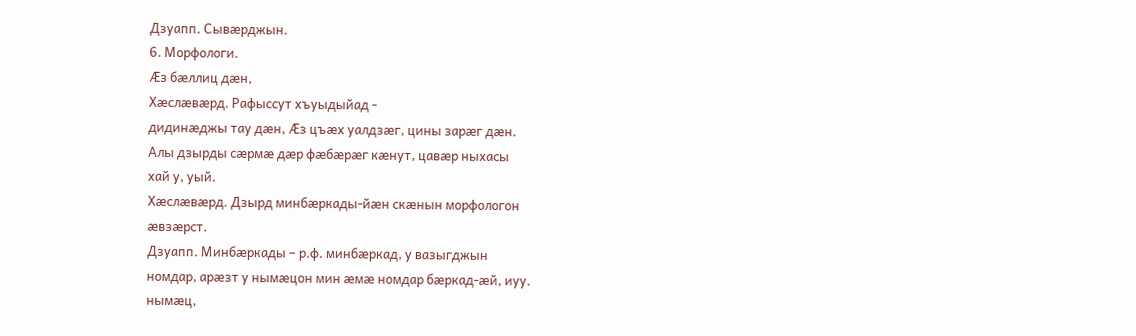Дзуапп. Сывæрджын.
6. Морфологи.
Æз бæллиц дæн,
Хæслæвæрд. Рафыссут хъуыдыйад -
дидинæджы тау дæн, Æз цъæх уалдзæг, цины зарæг дæн.
Алы дзырды сæрмæ дæр фæбæрæг кæнут, цавæр ныхасы
хай у, уый.
Хæслæвæрд. Дзырд минбæркады-йæн скæнын морфологон
æвзæрст.
Дзуапп. Минбæркады – р.ф. минбæркад, у вазыгджын
номдар, арæзт у нымæцон мин æмæ номдар бæркад-æй, иуу.
нымæц,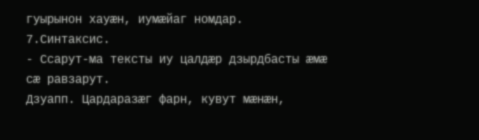гуырынон хауæн, иумæйаг номдар.
7.Синтаксис.
- Ссарут-ма тексты иу цалдæр дзырдбасты æмæ сæ равзарут.
Дзуапп. Цардаразæг фарн, кувут мæнæн,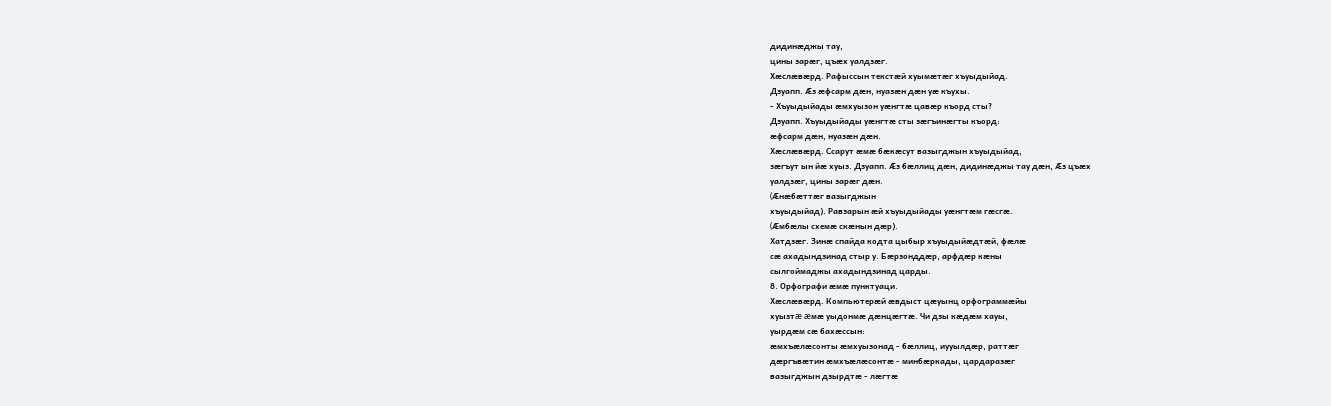дидинæджы тау,
цины зарæг, цъæх уалдзæг.
Хæслæвæрд. Рафыссын текстæй хуымæтæг хъуыдыйад.
Дзуапп. Æз æфсарм дæн, нуазæн дæн уæ къухы.
- Хъуыдыйады æмхуызон уæнгтæ цавæр къорд сты?
Дзуапп. Хъуыдыйады уæнгтæ сты зæгъинæгты къорд:
æфсарм дæн, нуазæн дæн.
Хæслæвæрд. Ссарут æмæ бæкæсут вазыгджын хъуыдыйад,
зæгъут ын йæ хуыз. Дзуапп. Æз бæллиц дæн, дидинæджы тау дæн, Æз цъæх
уалдзæг, цины зарæг дæн.
(Æнæбæттæг вазыгджын
хъуыдыйад). Равзарын æй хъуыдыйады уæнгтæм гæсгæ.
(Æмбæлы схемæ скæнын дæр).
Хатдзæг. Зинæ спайда кодта цыбыр хъуыдыйæдтæй, фæлæ
сæ ахадындзинад стыр у. Бæрзонддæр, арфдæр кæны
сылгоймаджы ахадындзинад царды.
8. Орфографи æмæ пунктуаци.
Хæслæвæрд. Компьютерæй æвдыст цæуынц орфограммæйы
хуызтæ æмæ уыдонмæ дæнцæгтæ. Чи дзы кæдæм хауы,
уырдæм сæ бахæссын:
æмхъæлæсонты æмхуызонад - бæллиц, иууылдæр, раттæг
дæргъвæтин æмхъæлæсонтæ - минбæркады, цардаразæг
вазыгджын дзырдтæ - лæгтæ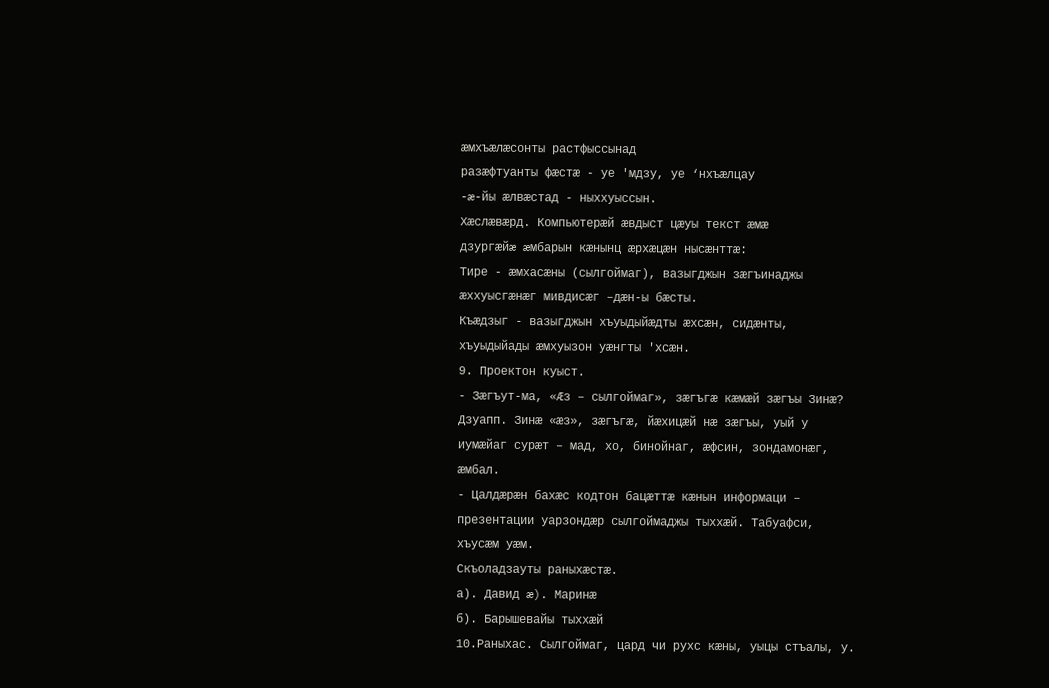æмхъæлæсонты растфыссынад
разæфтуанты фæстæ - уе 'мдзу, уе ‘нхъæлцау
-æ-йы æлвæстад - ныххуыссын.
Хæслæвæрд. Компьютерæй æвдыст цæуы текст æмæ
дзургæйæ æмбарын кæнынц æрхæцæн нысæнттæ:
Тире - æмхасæны (сылгоймаг), вазыгджын зæгъинаджы
æххуысгæнæг мивдисæг –дæн-ы бæсты.
Къæдзыг - вазыгджын хъуыдыйæдты æхсæн, сидæнты,
хъуыдыйады æмхуызон уæнгты 'хсæн.
9. Проектон куыст.
- Зæгъут-ма, «Æз – сылгоймаг», зæгъгæ кæмæй зæгъы Зинæ?
Дзуапп. Зинæ «æз», зæгъгæ, йæхицæй нæ зæгъы, уый у
иумæйаг сурæт – мад, хо, бинойнаг, æфсин, зондамонæг,
æмбал.
- Цалдæрæн бахæс кодтон бацæттæ кæнын информаци –
презентации уарзондæр сылгоймаджы тыххæй. Табуафси,
хъусæм уæм.
Скъоладзауты раныхæстæ.
а). Давид æ). Маринæ
б). Барышевайы тыххæй
10.Раныхас. Сылгоймаг, цард чи рухс кæны, уыцы стъалы, у.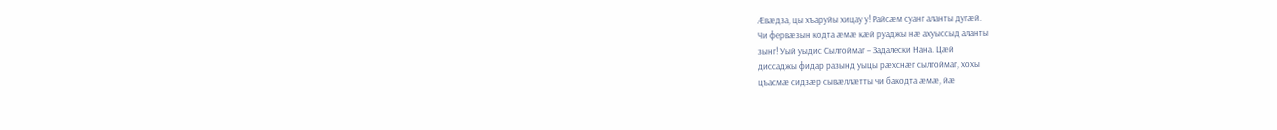Æвæдза, цы хъаруйы хицау у! Райсæм суанг аланты дугæй.
Чи фервæзын кодта æмæ кæй руаджы нæ ахуыссыд аланты
зынг! Уый уыдис Сылгоймаг – Задалески Нана. Цæй
диссаджы фидар разынд уыцы рæхснæг сылгоймаг, хохы
цъасмæ сидзæр сывæллæтты чи бакодта æмæ, йæ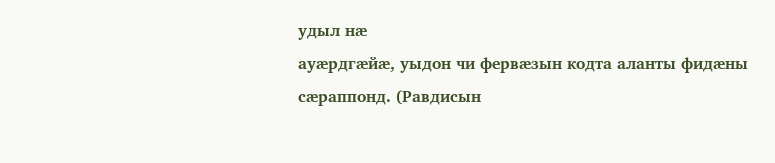удыл нæ
ауæрдгæйæ, уыдон чи фервæзын кодта аланты фидæны
сæраппонд. (Равдисын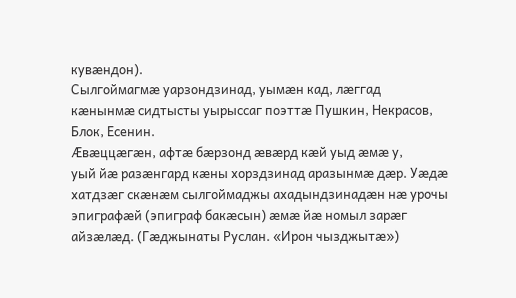кувæндон).
Сылгоймагмæ уарзондзинад, уымæн кад, лæггад
кæнынмæ сидтысты уырыссаг поэттæ Пушкин, Некрасов,
Блок, Есенин.
Æвæццæгæн, афтæ бæрзонд æвæрд кæй уыд æмæ у,
уый йæ разæнгард кæны хорздзинад аразынмæ дæр. Уæдæ
хатдзæг скæнæм сылгоймаджы ахадындзинадæн нæ урочы
эпиграфæй (эпиграф бакæсын) æмæ йæ номыл зарæг
айзæлæд. (Гæджынаты Руслан. «Ирон чызджытæ»)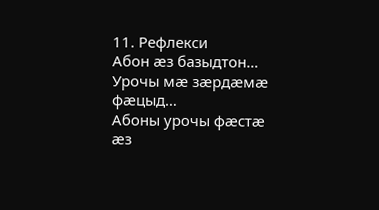11. Рефлекси
Абон ӕз базыдтон…
Урочы мӕ зӕрдӕмӕ фӕцыд…
Абоны урочы фӕстӕ ӕз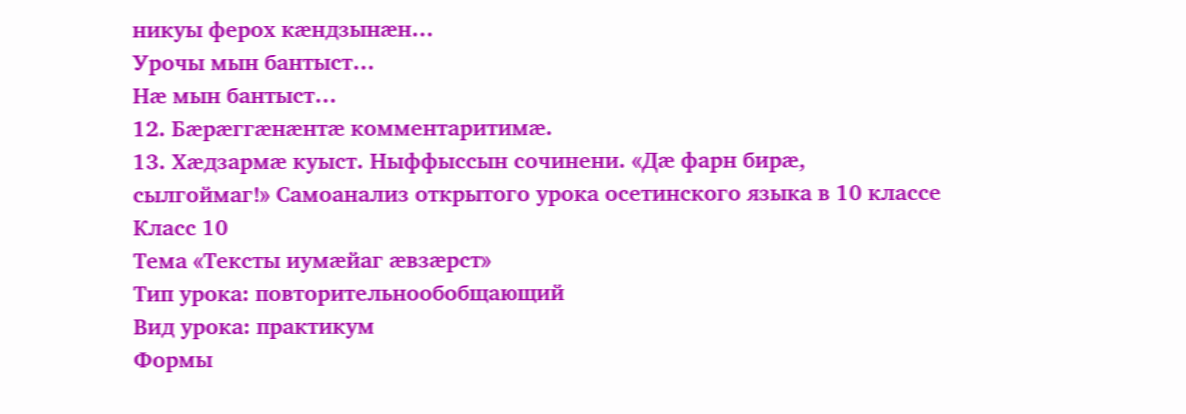никуы ферох кӕндзынӕн…
Урочы мын бантыст…
Нӕ мын бантыст…
12. Бæрæггæнæнтæ комментаритимæ.
13. Хæдзармæ куыст. Ныффыссын сочинени. «Дæ фарн бирæ,
сылгоймаг!» Самоанализ открытого урока осетинского языка в 10 классе
Класс 10
Тема «Тексты иумæйаг æвзæрст»
Тип урока: повторительнообобщающий
Вид урока: практикум
Формы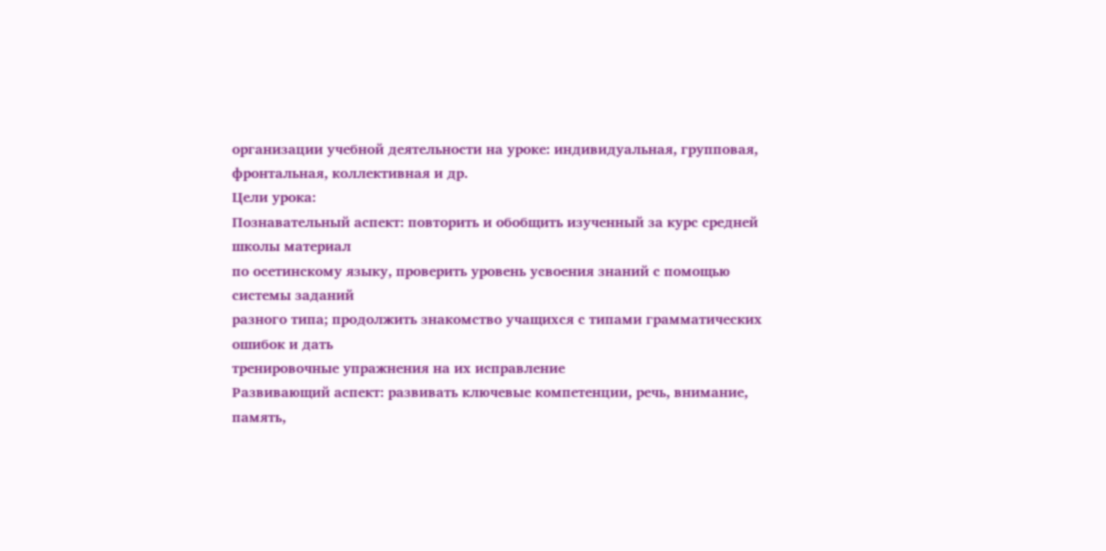организации учебной деятельности на уроке: индивидуальная, групповая,
фронтальная, коллективная и др.
Цели урока:
Познавательный аспект: повторить и обобщить изученный за курс средней школы материал
по осетинскому языку, проверить уровень усвоения знаний с помощью системы заданий
разного типа; продолжить знакомство учащихся с типами грамматических ошибок и дать
тренировочные упражнения на их исправление
Развивающий аспект: развивать ключевые компетенции, речь, внимание, память,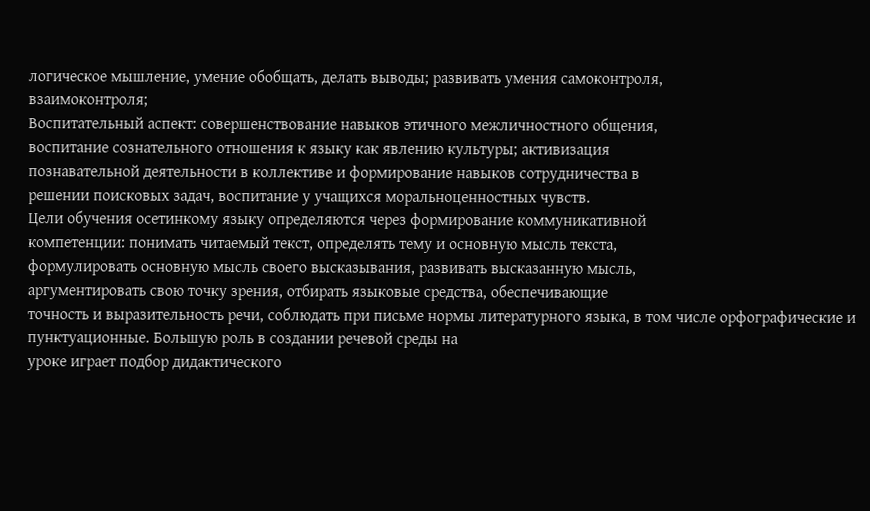логическое мышление, умение обобщать, делать выводы; развивать умения самоконтроля,
взаимоконтроля;
Воспитательный аспект: совершенствование навыков этичного межличностного общения,
воспитание сознательного отношения к языку как явлению культуры; активизация
познавательной деятельности в коллективе и формирование навыков сотрудничества в
решении поисковых задач, воспитание у учащихся моральноценностных чувств.
Цели обучения осетинкому языку определяются через формирование коммуникативной
компетенции: понимать читаемый текст, определять тему и основную мысль текста,
формулировать основную мысль своего высказывания, развивать высказанную мысль,
аргументировать свою точку зрения, отбирать языковые средства, обеспечивающие
точность и выразительность речи, соблюдать при письме нормы литературного языка, в том числе орфографические и пунктуационные. Большую роль в создании речевой среды на
уроке играет подбор дидактического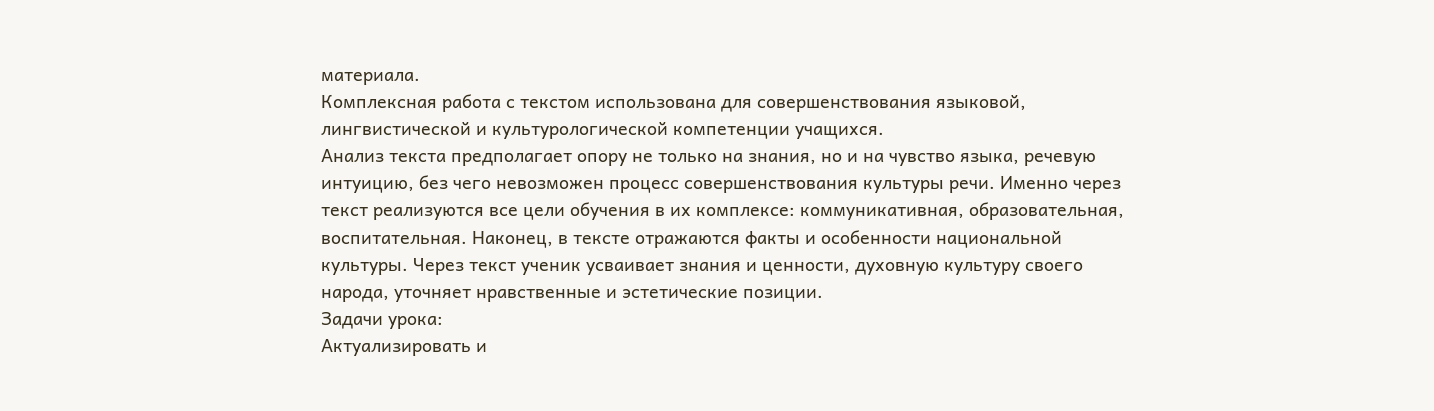материала.
Комплексная работа с текстом использована для совершенствования языковой,
лингвистической и культурологической компетенции учащихся.
Анализ текста предполагает опору не только на знания, но и на чувство языка, речевую
интуицию, без чего невозможен процесс совершенствования культуры речи. Именно через
текст реализуются все цели обучения в их комплексе: коммуникативная, образовательная,
воспитательная. Наконец, в тексте отражаются факты и особенности национальной
культуры. Через текст ученик усваивает знания и ценности, духовную культуру своего
народа, уточняет нравственные и эстетические позиции.
Задачи урока:
Актуализировать и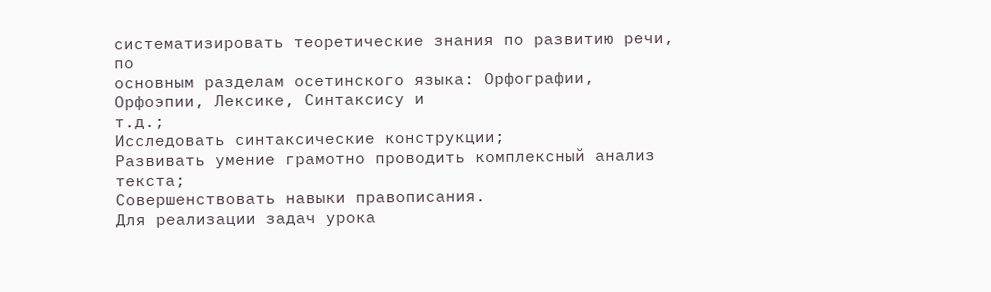систематизировать теоретические знания по развитию речи, по
основным разделам осетинского языка: Орфографии, Орфоэпии, Лексике, Синтаксису и
т.д.;
Исследовать синтаксические конструкции;
Развивать умение грамотно проводить комплексный анализ текста;
Совершенствовать навыки правописания.
Для реализации задач урока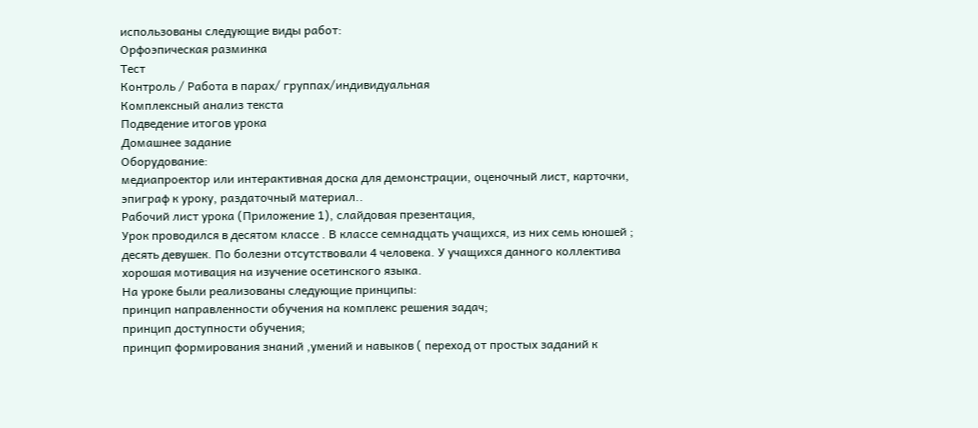использованы следующие виды работ:
Орфоэпическая разминка
Тест
Контроль / Работа в парах/ группах/индивидуальная
Комплексный анализ текста
Подведение итогов урока
Домашнее задание
Оборудование:
медиапроектор или интерактивная доска для демонстрации, оценочный лист, карточки,
эпиграф к уроку, раздаточный материал..
Рабочий лист урока (Приложение 1), слайдовая презентация,
Урок проводился в десятом классе . В классе семнадцать учащихся, из них семь юношей ;
десять девушек. По болезни отсутствовали 4 человека. У учащихся данного коллектива
хорошая мотивация на изучение осетинского языка.
На уроке были реализованы следующие принципы:
принцип направленности обучения на комплекс решения задач;
принцип доступности обучения;
принцип формирования знаний ,умений и навыков ( переход от простых заданий к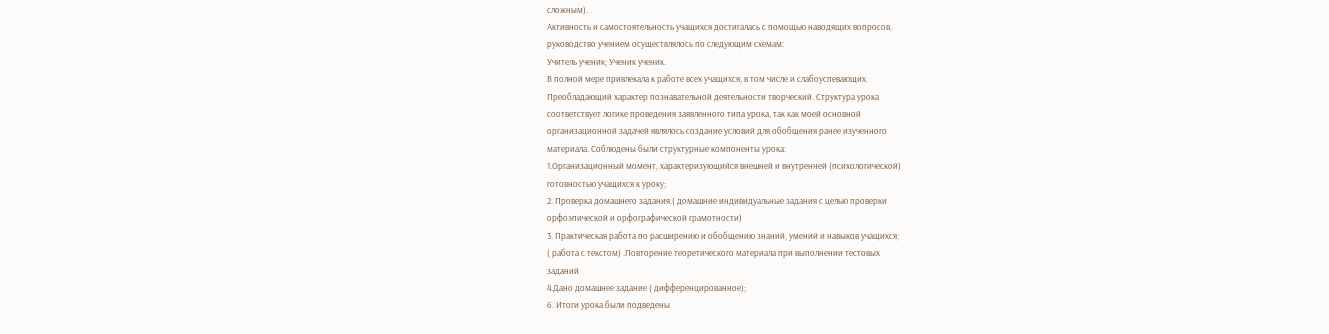сложным).
Активность и самостоятельность учащихся достигалась с помощью наводящих вопросов,
руководство учением осуществлялось по следующим схемам:
Учитель ученик; Ученик ученик.
В полной мере привлекала к работе всех учащихся, в том числе и слабоуспевающих.
Преобладающий характер познавательной деятельности творческий. Структура урока
соответствует логике проведения заявленного типа урока, так как моей основной
организационной задачей являлось создание условий для обобщения ранее изученного
материала. Соблюдены были структурные компоненты урока:
1.Организационный момент, характеризующийся внешней и внутренней (психологической)
готовностью учащихся к уроку;
2. Проверка домашнего задания.( домашние индивидуальные задания с целью проверки
орфоэпической и орфографической грамотности)
3. Практическая работа по расширению и обобщению знаний, умений и навыков учащихся;
( работа с текстом) .Повторение теоретического материала при выполнении тестовых
заданий
4.Дано домашнее задание ( дифференцированное);
6. Итоги урока были подведены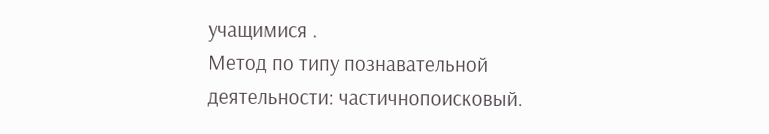учащимися .
Метод по типу познавательной деятельности: частичнопоисковый.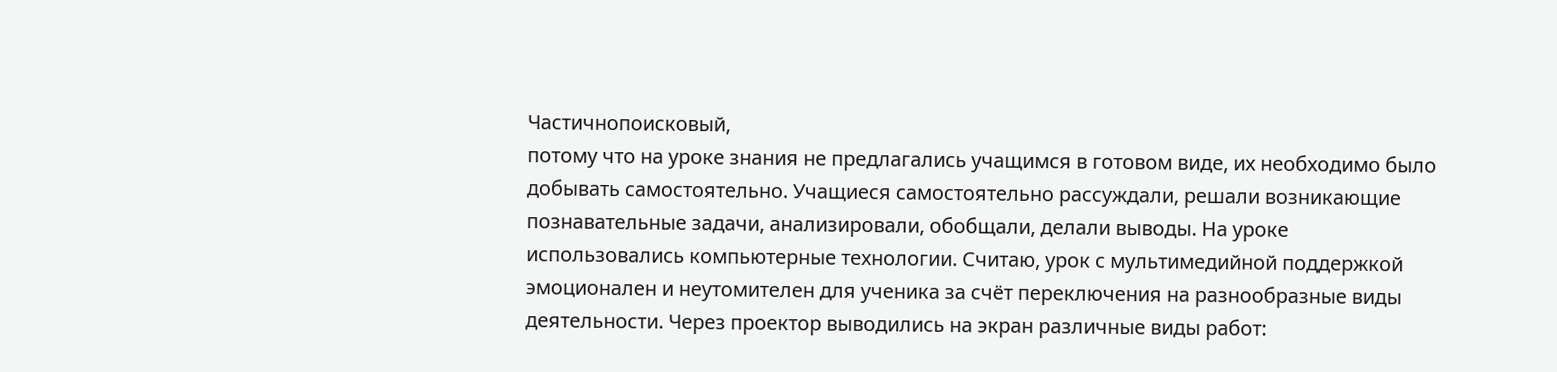Частичнопоисковый,
потому что на уроке знания не предлагались учащимся в готовом виде, их необходимо было добывать самостоятельно. Учащиеся самостоятельно рассуждали, решали возникающие
познавательные задачи, анализировали, обобщали, делали выводы. На уроке
использовались компьютерные технологии. Считаю, урок с мультимедийной поддержкой
эмоционален и неутомителен для ученика за счёт переключения на разнообразные виды
деятельности. Через проектор выводились на экран различные виды работ: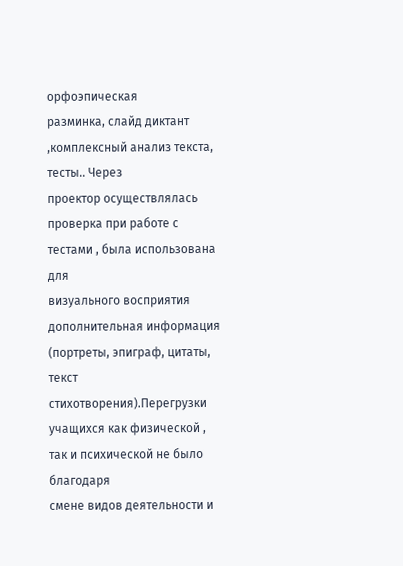орфоэпическая
разминка, слайд диктант ,комплексный анализ текста, тесты.. Через
проектор осуществлялась проверка при работе с тестами , была использована для
визуального восприятия дополнительная информация (портреты, эпиграф, цитаты, текст
стихотворения).Перегрузки учащихся как физической , так и психической не было благодаря
смене видов деятельности и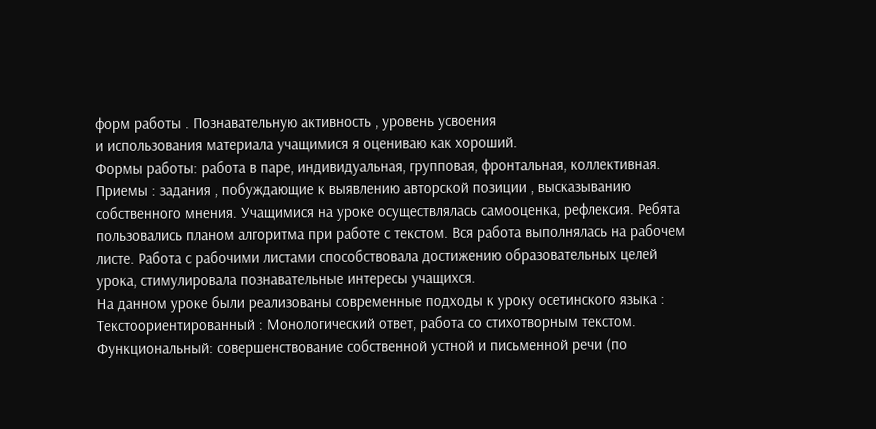форм работы . Познавательную активность , уровень усвоения
и использования материала учащимися я оцениваю как хороший.
Формы работы: работа в паре, индивидуальная, групповая, фронтальная, коллективная.
Приемы : задания , побуждающие к выявлению авторской позиции , высказыванию
собственного мнения. Учащимися на уроке осуществлялась самооценка, рефлексия. Ребята
пользовались планом алгоритма при работе с текстом. Вся работа выполнялась на рабочем
листе. Работа с рабочими листами способствовала достижению образовательных целей
урока, стимулировала познавательные интересы учащихся.
На данном уроке были реализованы современные подходы к уроку осетинского языка :
Текстоориентированный : Монологический ответ, работа со стихотворным текстом.
Функциональный: совершенствование собственной устной и письменной речи (по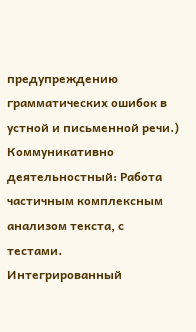предупреждению грамматических ошибок в устной и письменной речи.)
Коммуникативно деятельностный: Работа частичным комплексным анализом текста, с
тестами.
Интегрированный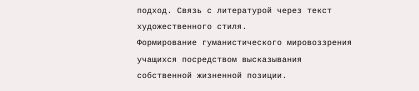подход. Связь с литературой через текст художественного стиля.
Формирование гуманистического мировоззрения учащихся посредством высказывания
собственной жизненной позиции.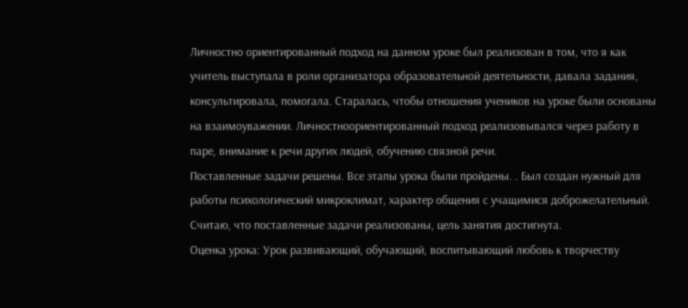Личностно ориентированный подход на данном уроке был реализован в том, что я как
учитель выступала в роли организатора образовательной деятельности, давала задания,
консультировала, помогала. Старалась, чтобы отношения учеников на уроке были основаны
на взаимоуважении. Личностноориентированный подход реализовывался через работу в
паре, внимание к речи других людей, обучению связной речи.
Поставленные задачи решены. Все этапы урока были пройдены. . Был создан нужный для
работы психологический микроклимат, характер общения с учащимися доброжелательный.
Считаю, что поставленные задачи реализованы, цель занятия достигнута.
Оценка урока: Урок развивающий, обучающий, воспитывающий любовь к творчеству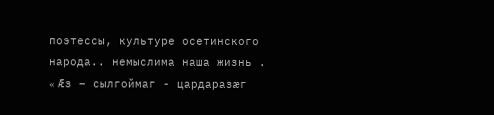поэтессы, культуре осетинского народа.. немыслима наша жизнь .
« Æз – сылгоймаг - цардаразæг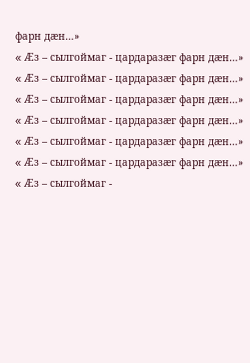фарн дæн…»
« Æз – сылгоймаг - цардаразæг фарн дæн…»
« Æз – сылгоймаг - цардаразæг фарн дæн…»
« Æз – сылгоймаг - цардаразæг фарн дæн…»
« Æз – сылгоймаг - цардаразæг фарн дæн…»
« Æз – сылгоймаг - цардаразæг фарн дæн…»
« Æз – сылгоймаг - цардаразæг фарн дæн…»
« Æз – сылгоймаг -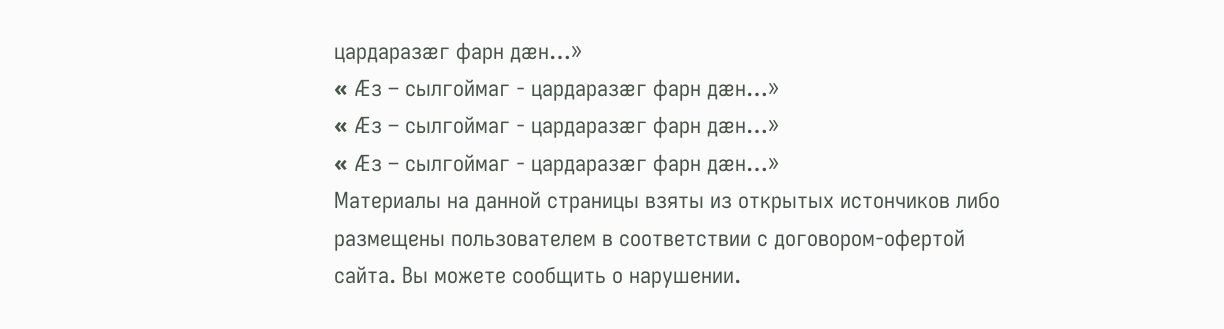цардаразæг фарн дæн…»
« Æз – сылгоймаг - цардаразæг фарн дæн…»
« Æз – сылгоймаг - цардаразæг фарн дæн…»
« Æз – сылгоймаг - цардаразæг фарн дæн…»
Материалы на данной страницы взяты из открытых истончиков либо размещены пользователем в соответствии с договором-офертой сайта. Вы можете сообщить о нарушении.